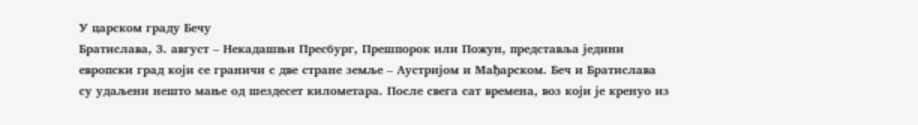У царском граду Бечу
Братислава, 3. август – Некадашњи Пресбург, Прешпорок или Пожун, представља једини европски град који се граничи с две стране земље – Аустријом и Мађарском. Беч и Братислава су удаљени нешто мање од шездесет километара. После свега сат времена, воз који је кренуо из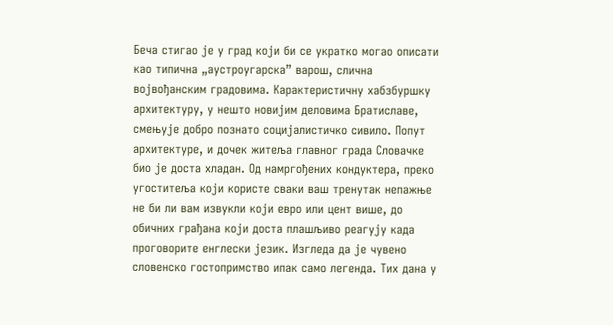Беча стигао је у град који би се укратко могао описати као типична „аустроугарска” варош, слична војвођанским градовима. Карактеристичну хабзбуршку архитектуру, у нешто новијим деловима Братиславе, смењује добро познато социјалистичко сивило. Попут архитектуре, и дочек житеља главног града Словачке био је доста хладан. Од намргођених кондуктера, преко угоститеља који користе сваки ваш тренутак непажње не би ли вам извукли који евро или цент више, до обичних грађана који доста плашљиво реагују када проговорите енглески језик. Изгледа да је чувено словенско гостопримство ипак само легенда. Тих дана у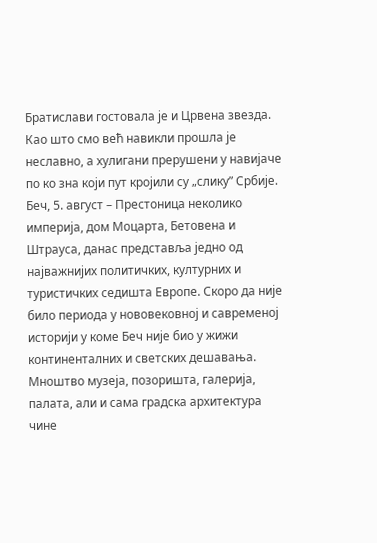Братислави гостовала је и Црвена звезда. Као што смо већ навикли прошла је неславно, а хулигани прерушени у навијаче по ко зна који пут кројили су „слику” Србије.
Беч, 5. август – Престоница неколико империја, дом Моцарта, Бетовена и Штрауса, данас представља једно од најважнијих политичких, културних и туристичких седишта Европе. Скоро да није било периода у нововековној и савременој историји у коме Беч није био у жижи континенталних и светских дешавања. Мноштво музеја, позоришта, галерија, палата, али и сама градска архитектура чине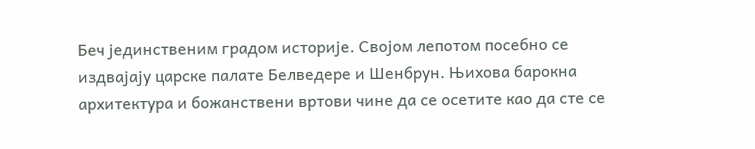Беч јединственим градом историје. Својом лепотом посебно се издвајају царске палате Белведере и Шенбрун. Њихова барокна архитектура и божанствени вртови чине да се осетите као да сте се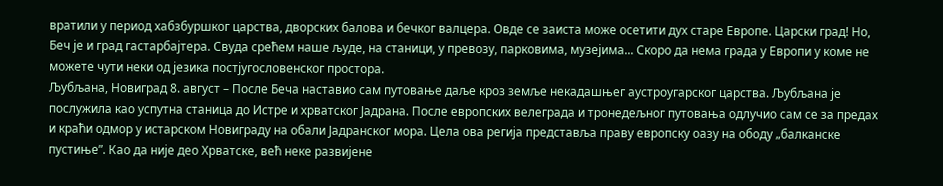вратили у период хабзбуршког царства, дворских балова и бечког валцера. Овде се заиста може осетити дух старе Европе. Царски град! Но, Беч је и град гастарбајтера. Свуда срећем наше људе, на станици, у превозу, парковима, музејима... Скоро да нема града у Европи у коме не можете чути неки од језика постјугословенског простора.
Љубљана, Новиград 8. август – После Беча наставио сам путовање даље кроз земље некадашњег аустроугарског царства. Љубљана је послужила као успутна станица до Истре и хрватског Јадрана. После европских велеграда и тронедељног путовања одлучио сам се за предах и краћи одмор у истарском Новиграду на обали Јадранског мора. Цела ова регија представља праву европску оазу на ободу „балканске пустиње”. Као да није део Хрватске, већ неке развијене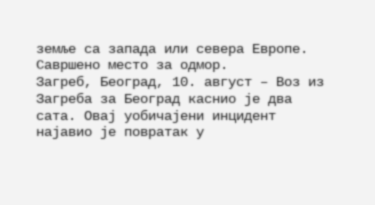земље са запада или севера Европе. Савршено место за одмор.
Загреб, Београд, 10. август – Воз из Загреба за Београд каснио је два сата. Овај уобичајени инцидент најавио је повратак у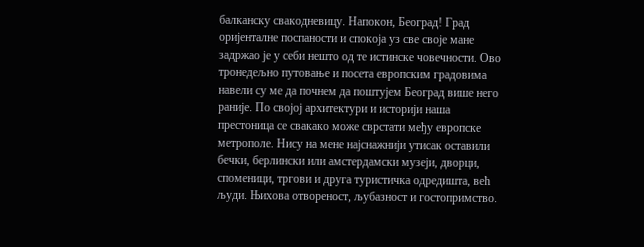балканску свакодневицу. Напокон, Београд! Град оријенталне поспаности и спокоја уз све своје мане задржао је у себи нешто од те истинске човечности. Ово тронедељно путовање и посета европским градовима навели су ме да почнем да поштујем Београд више него раније. По својој архитектури и историји наша престоница се свакако може сврстати међу европске метрополе. Нису на мене најснажнији утисак оставили бечки, берлински или амстердамски музеји, дворци, споменици, тргови и друга туристичка одредишта, већ људи. Њихова отвореност, љубазност и гостопримство.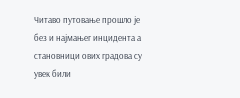Читаво путовање прошло је без и најмањег инцидента а становници ових градова су увек били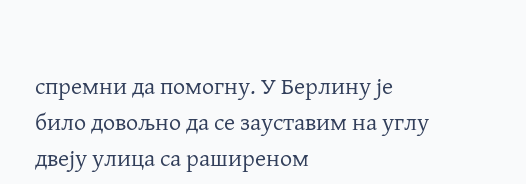спремни да помогну. У Берлину је било довољно да се зауставим на углу двеју улица са раширеном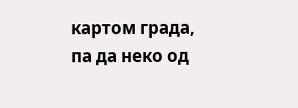картом града, па да неко од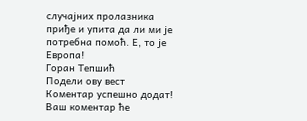случајних пролазника приђе и упита да ли ми је потребна помоћ. Е, то је Европа!
Горан Тепшић
Подели ову вест
Комeнтар успeшно додат!
Ваш комeнтар ћe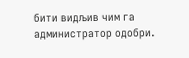бити видљив чим га администратор одобри.